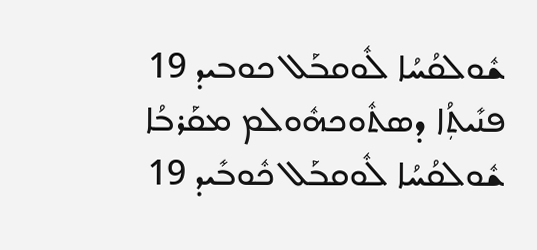ܫܽܘܠܩܳܚܳܐ ܠܽܘܩܒܰܠ ܟܘܒܝܕ 19
ܦܢܺܝܬܼܳܐ ܕܣܬܽܘܟܗܽܘܠܡ ܡܩܰܪܒܳܐ ܫܽܘܠܩܳܚܳܐ ܠܽܘܩܒܰܠ ܟܽܘܒܺܝܕ 19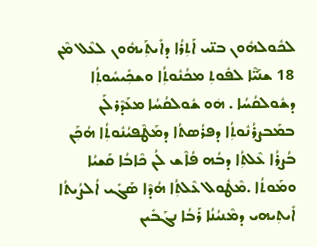ܠܟܽܘܠܗܽܘܢ ܒܢ̈ܝ ܐܰܬܼܪܳܐ ܕܐܺܝܬܼܰܝܗܽܘܢ ܠܥܶܠ ܡܶܢ 18 ܫܢܰܝ̈ܶܐ ܠܦܽܘܬܼ ܡܟܳܢܽܘܬܼܳܐ ܘܫܟܼܺܝܚܽܘܬܼܳܐ ܕܫܽܘܠܩܳܚܳܐ . ܗܿܘ ܫܽܘܠܩܳܚܳܐ ܡܥܰܕܶܪܠܰܢ ܒܡܰܒܨܪܳܢܽܘܬܼܳܐ ܕܦܪܳܣܬܳܐ ܕܡܰܛܶܦܝܳܢܽܘܬܼܳܐ ܗܳܟܼܰܢ ܒܳܨܪܳܐ ܥܶܠܬܼܳܐ ܕܒܳܗ ܦܳܐܶܫ ܠܳܢ ܟܶܐܒܳܐ ܩܰܫܝܳܐ ܘܡܰܘܬܳܐ .ܡܶܛܽܘܠ ܥܶܠܬܼܳܐ ܗܳܕܶܐ ܣܰܓܺܝ ܐܳܠܨܳܝܬܳܐ ܐܺܝܬܼܝܗܝ ܕܡܶܢܝܳܢܳܐ ܪܰܒܳܐ ܢܓܰܒܺܝܢ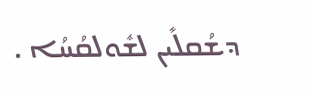ܕܫܳܩܠܺܝܢ ܠܫܽܘܠܩܳܚܳܐ .